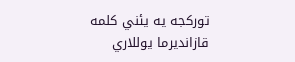توركجه يه يئني كلمه قازانديرما يوللاري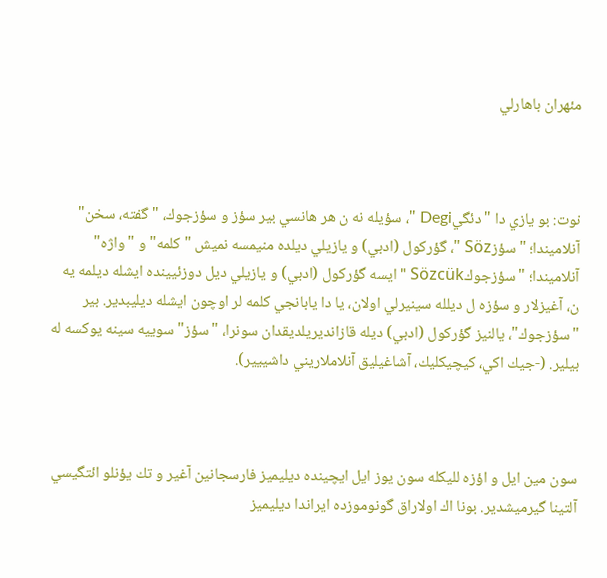مئهران باهارلي



نوت: بو يازي دا "دئگيDegi "، سؤيله نه ن هر هانسي بير سؤز و سؤزجوك، "گفته، سخن" آنلاميندا؛ "سؤزSöz "، گؤركول (ادبي) و يازيلي ديلده منيمسه نميش "كلمه" و "واژه" آنلاميندا؛ "سؤزجوكSözcük " ايسه گؤركول (ادبي) و يازيلي ديل دوزئيينده ايشله ديلمه يه ن، آغيزلار و سؤزه ل ديلله سينيرلي اولان، يا دا يابانجي كلمه لر اوچون ايشله ديليبدير. بير "سؤزجوك"، يالنيز گؤركول (ادبي) ديله قازانديريلديقدان سونرا، "سؤز" سوييه سينه يوكسه له بيلير. (-جيك اكي، كيچيكليك، آشاغيليق آنلاملاريني داشييير).



سون مين ايل و اؤزه لليكله سون يوز ايل ايچينده ديليميز فارسجانين آغير و تك يؤنلو ائتگيسي آلتينا گيرميشدير. بونا اك اولاراق گونوموزده ايراندا ديليميز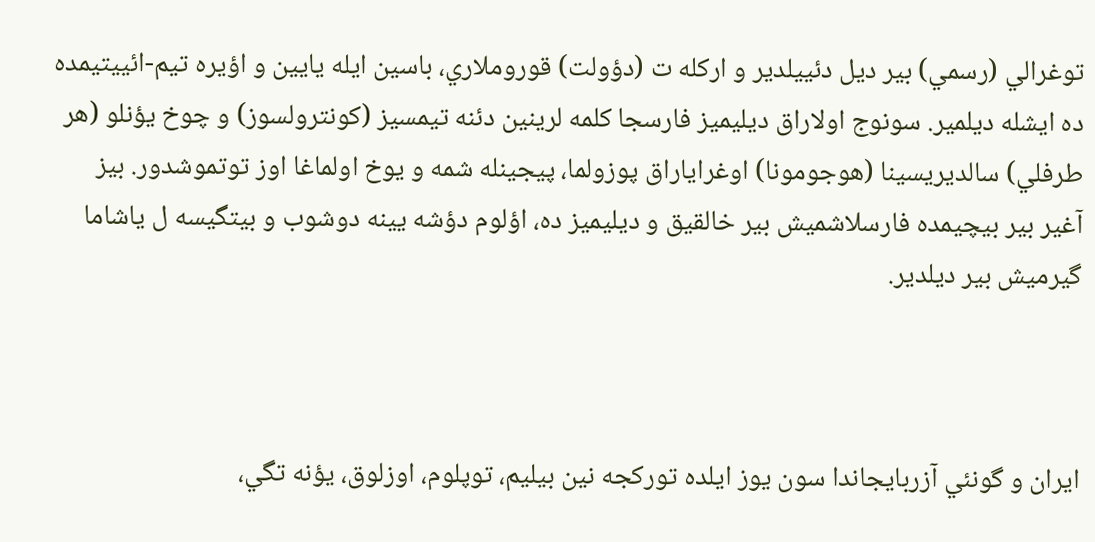توغرالي (رسمي) بير ديل دئييلدير و اركله ت (دؤولت) قوروملاري، باسين ايله يايين و اؤيره تيم-ائييتيمده ده ايشله ديلمير. سونوج اولاراق ديليميز فارسجا كلمه لرينين دئنه تيمسيز (كونترولسوز) و چوخ يؤنلو (هر طرفلي) سالديريسينا (هوجومونا) اوغراياراق پوزولما، پيجينله شمه و يوخ اولماغا اوز توتموشدور. بيز آغير بير بيچيمده فارسلاشميش بير خالقيق و ديليميز ده، اؤلوم دؤشه يينه دوشوب و بيتگيسه ل ياشاما گيرميش بير ديلدير.



ايران و گونئي آزربايجاندا سون يوز ايلده توركجه نين بيليم، توپلوم، اوزلوق، يؤنه تگي،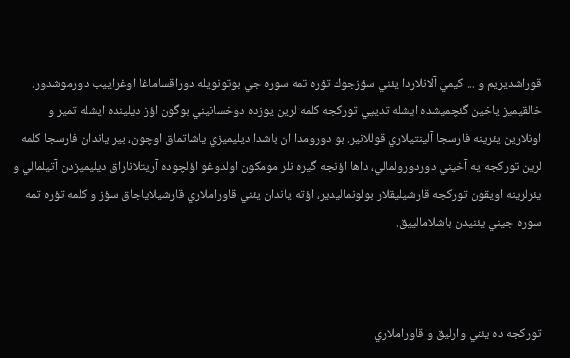قوراشديريم و ... كيمي آلانلاردا يئني سؤزجوك تؤره تمه سوره جي بوتونويله دوراقساماغا اوغراييب دورموشدور. خالقيميز ياخين گئچميشده ايشله تدييي توركجه كلمه لرين يوزده دوخسانيني بوگون اؤز ديلينده ايشله تمير و اونلارين يئرينه فارسجا آلينتيلاري قوللانير. بو دورومدا ان باشدا ديليميزي ياشاتماق اوچون، بير ياندان فارسجا كلمه لرين توركجه يه آخيني دوردورولمالي، داها اؤنجه گيره نلر مومكون اولدوغو اؤلچوده آريتلاناراق ديليميزدن آتيلمالي و يئرلرينه اويقون توركجه قارشيليقلار بولونماليدير، اؤته ياندان يئني قاوراملاري قارشيلاياجاق سؤز و كلمه تؤره تمه سوره جيني يئنيدن باشلامالييق.



توركجه ده يئني وارليق و قاوراملاري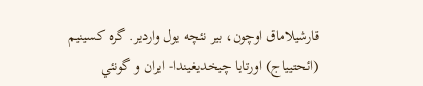قارشيلاماق اوچون، بير نئچه يول واردير. گره كسينيم (ائحتيياج) اورتايا چيخديغيندا- ايران و گونئي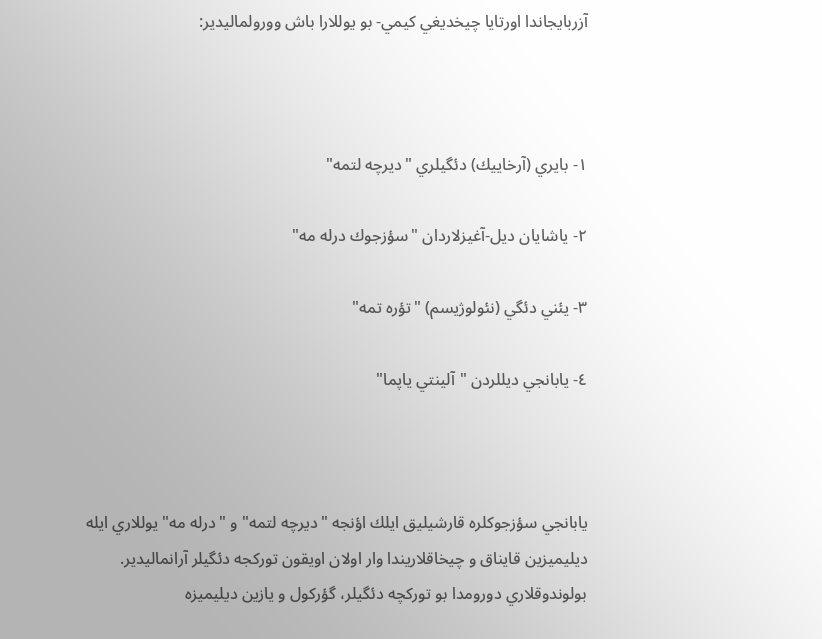آزربايجاندا اورتايا چيخديغي كيمي- بو يوللارا باش وورولماليدير:



١- بايري (آرخاييك) دئگيلري "ديرچه لتمه"

٢- ياشايان ديل-آغيزلاردان "سؤزجوك درله مه"

٣- يئني دئگي (نئولوژيسم) "تؤره تمه"

٤- يابانجي ديللردن "آلينتي ياپما"



يابانجي سؤزجوكلره قارشيليق ايلك اؤنجه "ديرچه لتمه" و "درله مه" يوللاري ايله ديليميزين قايناق و چيخاقلاريندا وار اولان اويقون توركجه دئگيلر آرانماليدير. بولوندوقلاري دورومدا بو توركچه دئگيلر، گؤركول و يازين ديليميزه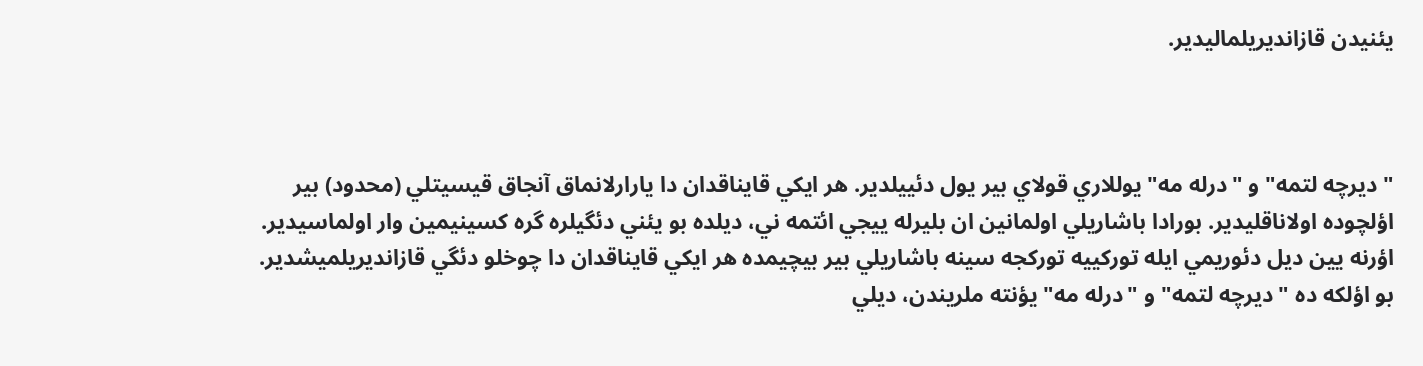يئنيدن قازانديريلماليدير.



"ديرچه لتمه" و "درله مه" يوللاري قولاي بير يول دئييلدير. هر ايكي قايناقدان دا يارارلانماق آنجاق قيسيتلي (محدود) بير اؤلچوده اولاناقليدير. بورادا باشاريلي اولمانين ان بليرله ييجي ائتمه ني، ديلده بو يئني دئگيلره گره كسينيمين وار اولماسيدير. اؤرنه يين ديل دئوريمي ايله توركييه توركجه سينه باشاريلي بير بيچيمده هر ايكي قايناقدان دا چوخلو دئگي قازانديريلميشدير. بو اؤلكه ده "ديرچه لتمه" و "درله مه" يؤنته ملريندن، ديلي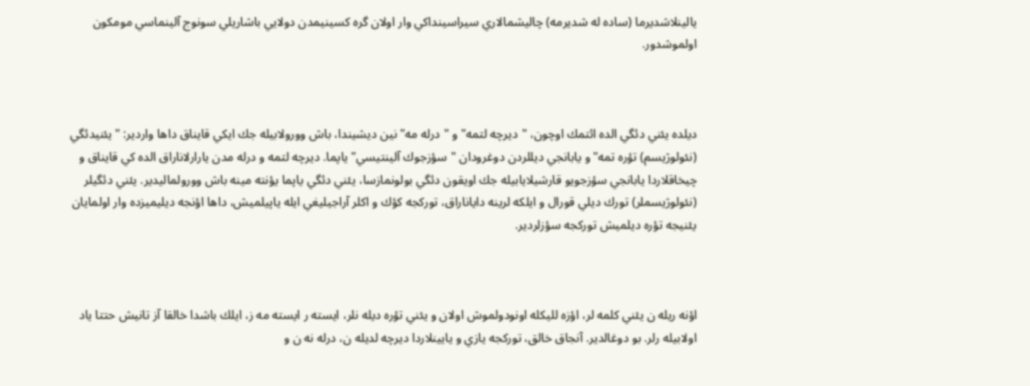يالينلاشديرما (ساده له شديرمه) چاليشمالاري سيراسينداكي وار اولان گره كسينيمدن دولايي باشاريلي سونوج آلينماسي مومكون اولموشدور.



ديلده يئني دئگي الده ائتمك اوچون، "ديرچه لتمه" و "درله مه"نين ديشيندا، باش وورولابيله جك ايكي قايناق داها واردير: "يئنيدئگي (نئولوژيسم) تؤره تمه" و يابانجي ديللردن دوغرودان "سؤزجوك آلينتيسي" ياپما. ديرچه لتمه و درله مدن يارارلاناراق الده كي قايناق و چيخاقلاردا يابانجي سؤزجويو قارشيلايابيله جك اويقون دئگي بولونمازسا، يئني دئگي ياپما يؤنته مينه باش وورولماليدير. يئني دئگيلر (نئولوژيسملر) تورك ديلي قورال و ايلكه لرينه داياناراق، توركجه كؤك و اكلر آراجيليغي ايله ياپيلميش، داها اؤنجه ديليميزده وار اولمايان يئنيجه تؤره ديلميش توركجه سؤزلردير.



اؤنه ريله ن يئني كلمه لر، اؤزه لليكله اونودولموش اولان و يئني تؤره ديله نلر، ايسته ر ايسته مه ز، ايلك باشدا خالقا آز تانيش حتتا ياد اولابيله رلر. بو دوغالدير. آنجاق خالق، توركجه يازي و يايينلاردا ديرچه لديله ن، درله نه ن و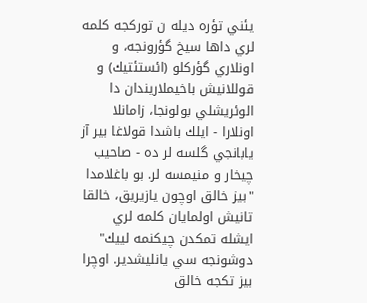يئني تؤره ديله ن توركجه كلمه لري داها سيخ گؤرونجه، و اونلاري گؤركلو (ائستئتيك) و قوللانيش باخيملاريندان دا الوئريشلي بولونجا، زامانلا اونلارا - ايلك باشدا قولاغا بير آز يابانجي گلسه لر ده - صاحيب چيخار و منيمسه لر. بو باغلامدا "بيز خالق اوچون يازيريق، خالقا تانيش اولمايان كلمه لري ايشله تمكدن چيكنمه لييك" دوشونجه سي يانليشدير. اوچرا بيز تكجه خالق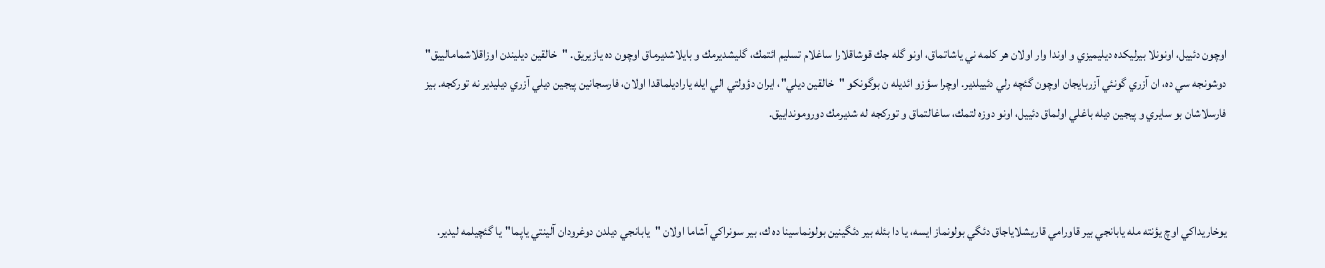اوچون دئييل، اونونلا بيرليكده ديليميزي و اوندا وار اولان هر كلمه ني ياشاتماق، اونو گله جك قوشاقلارا ساغلام تسليم ائتمك، گليشديرمك و بايلاشديرماق اوچون ده يازيريق. "خالقين ديليندن اوزاقلاشمامالييق" دوشونجه سي ده، ان آزري گونئي آزربايجان اوچون گئچه رلي دئييلدير. اوچرا سؤزو ائديله ن بوگونكو "خالقين ديلي"، ايران دؤولتي الي ايله ياراديلماقدا اولان، فارسجانين پيجين ديلي آزري ديليدير نه توركجه. بيز فارسلاشان بو سايري و پيجين ديله باغلي اولماق دئييل، اونو دوزه لتمك، ساغالتماق و توركجه له شديرمك دورومونداييق.



يوخاريداكي اوچ يؤنته مله يابانجي بير قاورامي قاريشلاياجاق دئگي بولونماز ايسه، يا دا بئله بير دئگينين بولونماسينا ده ك، بير سونراكي آشاما اولان "يابانجي ديلدن دوغرودان آلينتي ياپما"يا گئچيلمه ليدير.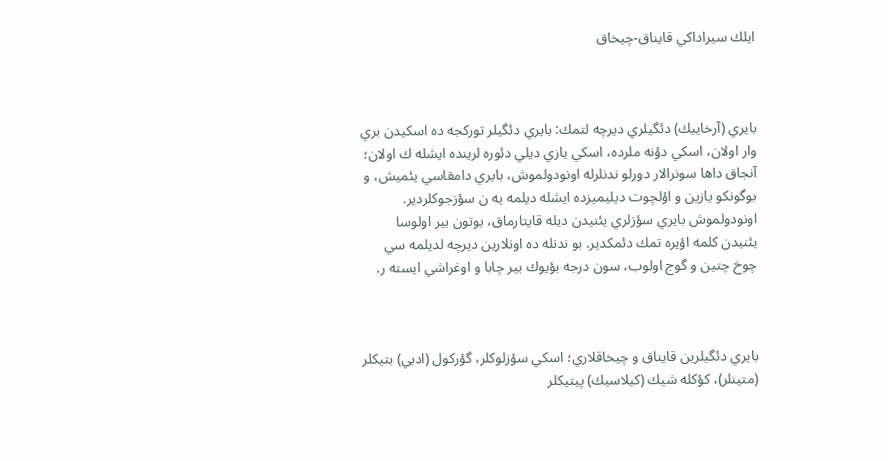ايلك سيراداكي قايناق-چيخاق



بايري (آرخاييك) دئگيلري ديرچه لتمك: بايري دئگيلر توركجه ده اسكيدن بري وار اولان، اسكي دؤنه ملرده، اسكي يازي ديلي دئوره لرينده ايشله ك اولان؛ آنجاق داها سونرالار دورلو ندنلرله اونودولموش، بايري دامقاسي يئميش، و بوگونكو يازين و اؤلچوت ديليميزده ايشله ديلمه يه ن سؤزجوكلردير. اونودولموش بايري سؤزلري يئنيدن ديله قايتارماق، بوتون بير اولوسا يئنيدن كلمه اؤيره تمك دئمكدير. بو ندنله ده اونلارين ديرچه لديلمه سي چوخ چتين و گوج اولوب، سون درجه بؤيوك بير چابا و اوغراشي ايسته ر.



بايري دئگيلرين قايناق و چيخاقلاري؛ اسكي سؤزلوكلر، گؤركول (ادبي) بتيكلر (متينلر)، كؤكله شيك (كيلاسيك) پيتيكلر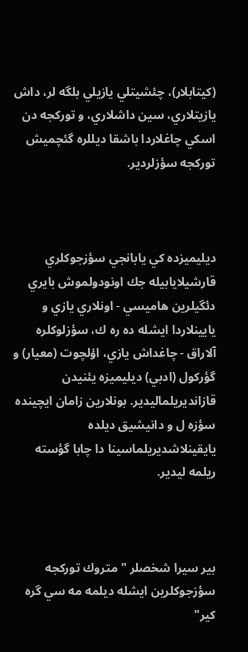(كيتابلار)، چئشيتلي يازيلي بلگه لر، داش يازيتلاري، سين داشلاري، و توركجه دن اسكي چاغلاردا باشقا ديللره گئچميش توركجه سؤزلردير.



ديليميزده كي يابانجي سؤزجوكلري قارشيلايابيله جك اونودولموش بايري دئگيلرين هاميسي - اونلاري يازي و يايينلاردا ايشله ده ره ك، سؤزلوكلره آلاراق - چاغداش يازي، اؤلچوت (معيار) و گؤركول (ادبي) ديليميزه يئنيدن قازانديريلماليدير. بونلارين زامان ايچينده سؤزه ل و دانيشيق ديلده يايقينلاشديريلماسينا دا چابا گؤسته ريلمه ليدير.



بير سيرا شخصلر "متروك توركجه سؤزجوكلرين ايشله ديلمه مه سي گره كير"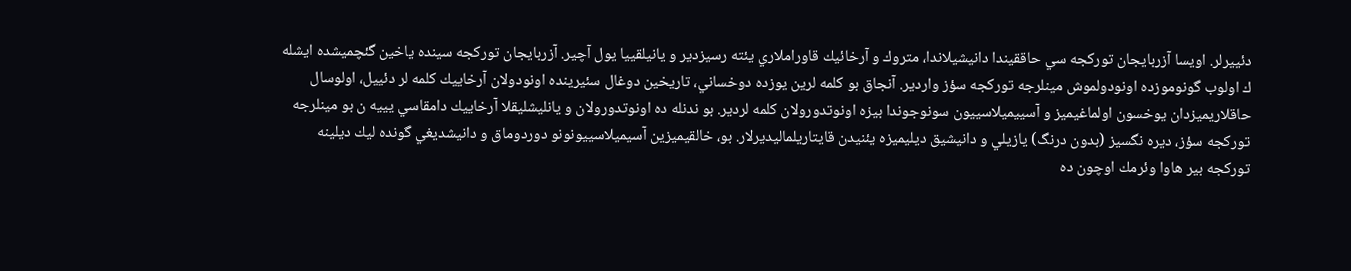دئييرلر. اويسا آزربايجان توركجه سي حاققيندا دانيشيلاندا، متروك و آرخائيك قاوراملاري يئته رسيزدير و يانيلقييا يول آچير. آزربايجان توركجه سينده ياخين گئچميشده ايشله ك اولوب گونوموزده اونودولموش مينلرجه توركجه سؤز واردير. آنجاق بو كلمه لرين يوزده دوخساني، تاريخين دوغال سئيرينده اونودولان آرخاييك كلمه لر دئييل، اولوسال حاقلاريميزدان يوخسون اولماغيميز و آسييميلاسييون سونوجوندا بيزه اونوتدورولان كلمه لردير. بو ندنله ده اونوتدورولان و يانليشليقلا آرخاييك دامقاسي يييه ن بو مينلرجه توركجه سؤز، ديره نگسيز (بدون درنگ) يازيلي و دانيشيق ديليميزه يئنيدن قايتاريلماليديرلار. بو، خالقيميزين آسيميلاسييونونو دوردوماق و دانيشديغي گونده ليك ديلينه توركجه بير هاوا وئرمك اوچون ده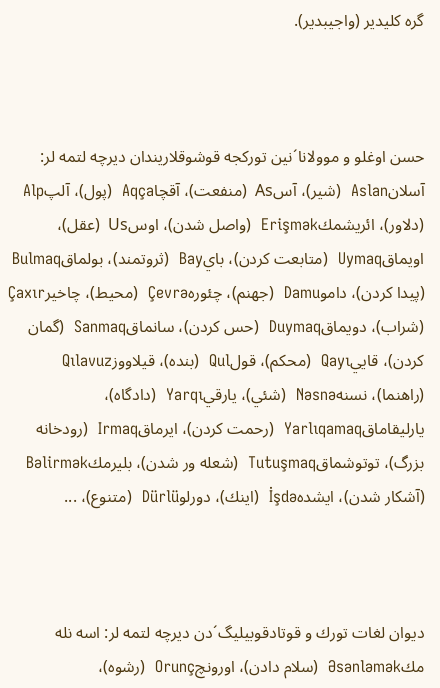گره كليدير (واجيبدير).



حسن اوغلو و موولانا´نين توركجه قوشوقلاريندان ديرچه لتمه لر: آسلانAslan  (شير)، آسAs  (منفعت)، آقچاAqça  (پول)، آلپAlp  (دلاور)، ائريشمكErişmək  (واصل شدن)، اوسUs  (عقل)، اويماقUymaq  (متابعت كردن)، بايBay  (ثروتمند)، بولماقBulmaq  (پيدا كردن)، داموDamu  (جهنم)، چئورهÇevrə  (محيط)، چاخيرÇaxır  (شراب)، دويماقDuymaq  (حس كردن)، سانماقSanmaq  (گمان كردن)، قاييQayı  (محكم)، قولQul  (بنده)، قيلاووزQılavuz  (راهنما)، نسنهNəsnə  (شئي)، يارقيYarqı  (دادگاه)، يارليقاماقYarlıqamaq  (رحمت كردن)، ايرماقIrmaq  (رودخانه بزرگ)، توتوشماقTutuşmaq  (شعله ور شدن)، بليرمكBəlirmək  (آشكار شدن)، ايشدهİşdə  (اينك)، دورلوDürlü  (متنوع)، ...



ديوان لغات تورك و قوتادقوبيليگ´دن ديرچه لتمه لر: اسه نله مكƏsənləmək  (سلام دادن)، اورونچOrunç  (رشوه)،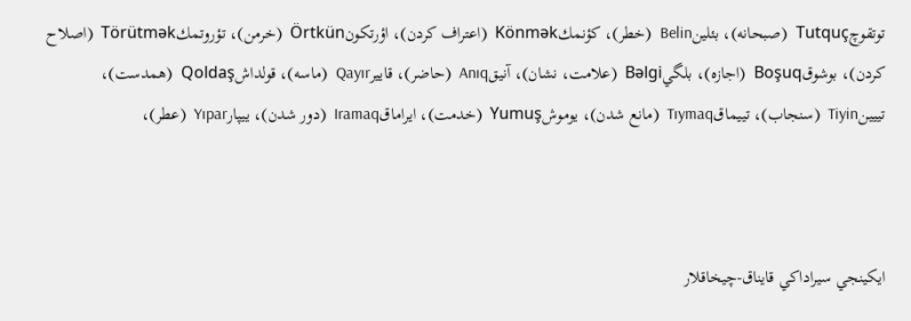توتقوچTutquç  (صبحانه)، بئلينBelin  (خطر)، كؤنمكKönmək  (اعتراف كردن)، اؤرتكونÖrtkün  (خرمن)، تؤروتمكTörütmək  (اصلاح كردن)، بوشوقBoşuq  (اجازه)، بلگيBəlgi  (علامت، نشان)، آنيقAnıq  (حاضر)، قاييرQayır  (ماسه)، قولداشQoldaş  (همدست)، تييينTiyin  (سنجاب)، تييماقTıymaq  (مانع شدن)، يوموشYumuş  (خدمت)، ايراماقIramaq  (دور شدن)، ييپارYıpar  (عطر)،



ايكينجي سيراداكي قايناق-چيخاقلار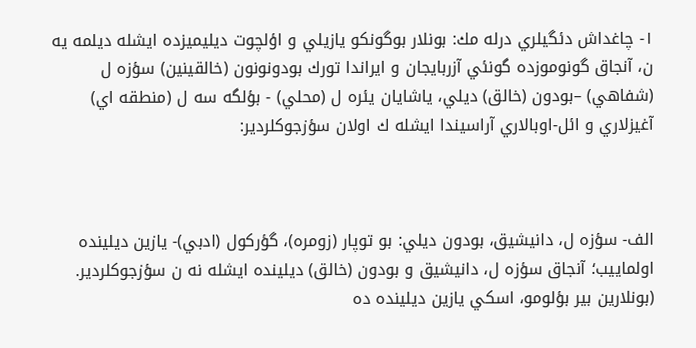١- چاغداش دئگيلري درله مك: بونلار بوگونكو يازيلي و اؤلچوت ديليميزده ايشله ديلمه يه ن، آنجاق گونوموزده گونئي آزربايجان و ايراندا تورك بودونونون (خالقينين) سؤزه ل (شفاهي) –بودون (خالق) ديلي، ياشايان يئره ل (محلي) - بؤلگه سه ل (منطقه اي) آغيزلاري و ائل-اوبالاري آراسيندا ايشله ك اولان سؤزجوكلردير:



الف- سؤزه ل، دانيشيق، بودون ديلي: بو توپار (زومره)، گؤركول (ادبي)- يازين ديلينده اولماييب؛ آنجاق سؤزه ل، دانيشيق و بودون (خالق) ديلينده ايشله نه ن سؤزجوكلردير. (بونلارين بير بؤلومو، اسكي يازين ديلينده ده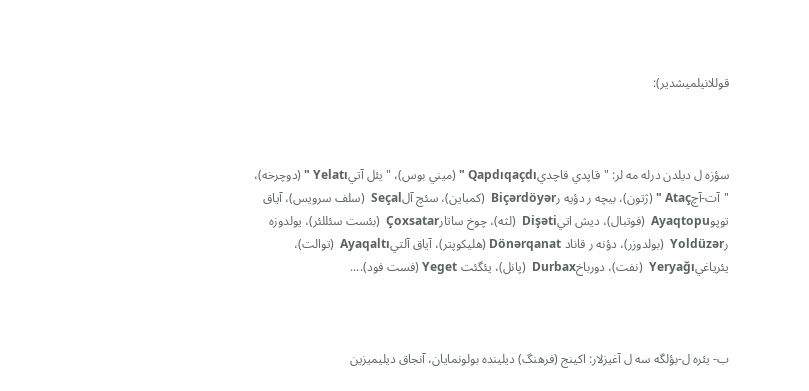قوللانيلميشدير):



سؤزه ل ديلدن درله مه لر: "قاپدي قاچديQapdıqaçdı " (ميني بوس)، "يئل آتيYelatı " (دوچرخه)، "آت-آچAtaç " (ژتون)، بيچه ر دؤيه رBiçərdöyər  (كمباين)، سئچ آلSeçal  (سلف سرويس)، آياق توپوAyaqtopu  (فوتبال)، ديش اتيDişəti  (لثه)، چوخ ساتارÇoxsatar  (بئست سئللئر)، يولدوزه رYoldüzər  (بولدوزر)، دؤنه ر قاناد Dönərqanat (هليكوپتر)، آياق آلتيAyaqaltı  (توالت)، يئرياغيYeryağı  (نفت)، دورباخDurbax  (پانل)، يئگئت Yeget (فست فود)....



ب- يئره ل-بؤلگه سه ل آغيزلار: اكينج (فرهنگ) ديلينده بولونمايان، آنجاق ديليميزين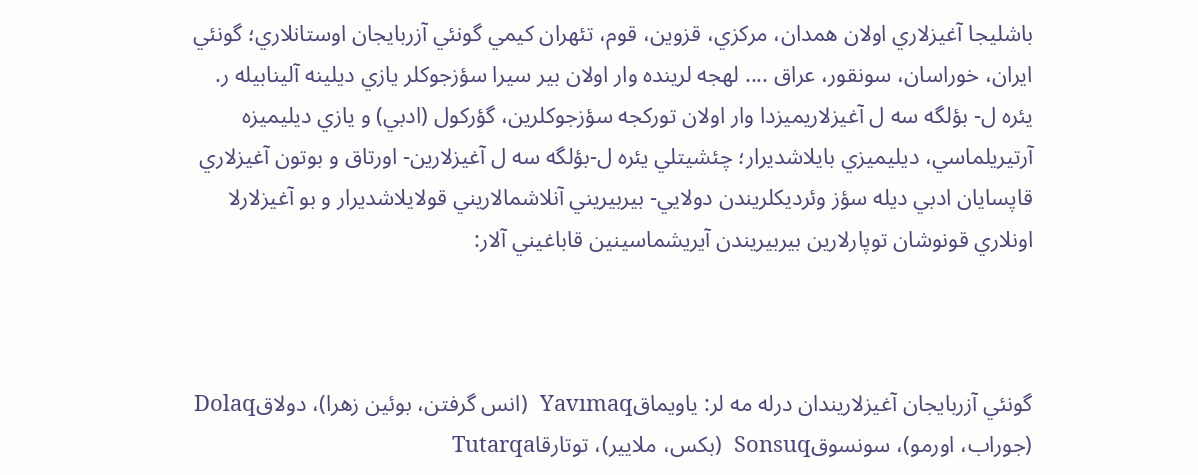باشليجا آغيزلاري اولان همدان، مركزي، قزوين، قوم، تئهران كيمي گونئي آزربايجان اوستانلاري؛ گونئي ايران، خوراسان، سونقور، عراق .... لهجه لرينده وار اولان بير سيرا سؤزجوكلر يازي ديلينه آلينابيله ر. يئره ل- بؤلگه سه ل آغيزلاريميزدا وار اولان توركجه سؤزجوكلرين، گؤركول (ادبي) و يازي ديليميزه آرتيريلماسي، ديليميزي بايلاشديرار؛ چئشيتلي يئره ل-بؤلگه سه ل آغيزلارين- اورتاق و بوتون آغيزلاري قاپسايان ادبي ديله سؤز وئرديكلريندن دولايي- بيربيريني آنلاشمالاريني قولايلاشديرار و بو آغيزلارلا اونلاري قونوشان توپارلارين بيربيريندن آيريشماسينين قاباغيني آلار:



گونئي آزربايجان آغيزلاريندان درله مه لر: ياويماقYavımaq  (انس گرفتن، بوئين زهرا)، دولاقDolaq  (جوراب، اورمو)، سونسوقSonsuq  (بكس، ملايير)، توتارقاTutarqa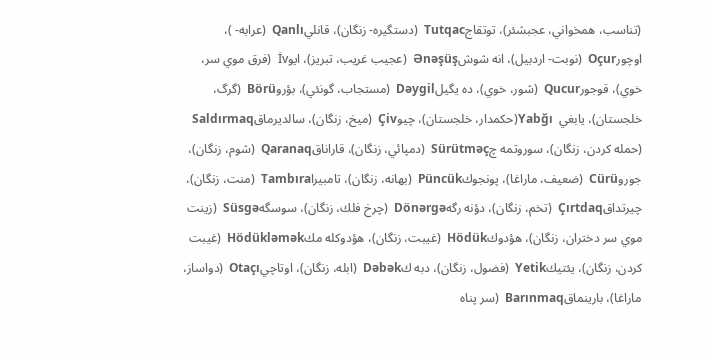(تناسب، همخواني، عجبشئر)، توتقاجTutqac  (دستگيره- زنگان)، قانليQanlı  (عرابه- )، اوچورOçur  (نوبت- اردبيل)، انه شوشƏnəşüş  (عجيب غريب، تبريز)، ايوİv  (فرق موي سر، خوي)، قوجورQucur  (شور، خوي)، ده يگيلDəygil  (مستجاب، گونئي)، بؤروBörü  (گرگ، خلجستان)، يابغي  Yabğı(حكمدار، خلجستان)، چيوÇiv  (ميخ، زنگان)، سالديرماقSaldırmaq  (حمله كردن، زنگان)، سوروتمه چSürütməç  (دمپائي، زنگان)، قاراناقQaranaq  (شوم، زنگان)، جوروCürü  (ضعيف، ماراغا)، پونجوكPüncük  (بهانه، زنگان)، تامبيراTambıra  (منت، زنگان)، چيرتداقÇırtdaq  (تخم، زنگان)، دؤنه رگهDönərgə  (چرخ فلك، زنگان)، سوسگهSüsgə  (زينت موي سر دختران، زنگان)، هؤدوكHödük  (غيبت، زنگان)، هؤدوكله مكHödükləmək  (غيبت كردن، زنگان)، يئتيكYetik  (فضول، زنگان)، دبه كDəbək  (ابله، زنگان)، اوتاچيOtaçı  (دواساز، ماراغا)، بارينماقBarınmaq  (سر پناه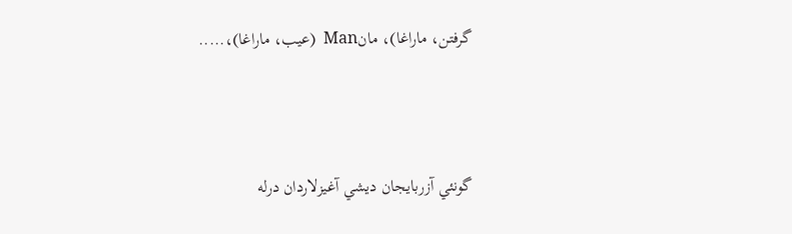گرفتن، ماراغا)، مانMan  (عيب، ماراغا)،.....



گونئي آزربايجان ديشي آغيزلاردان درله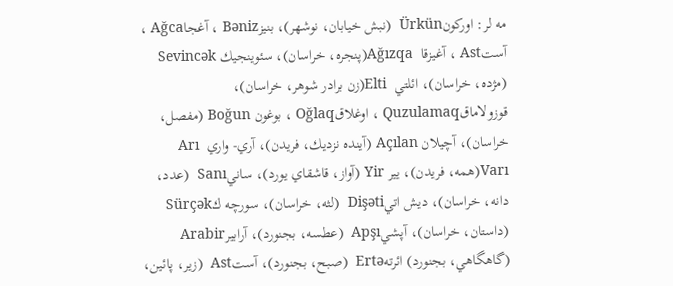مه لر: اوركونÜrkün  (نبش خيابان، نوشهر)، بنيزBəniz ، آغجاAğca ، آستAst ، آغيزقا  Ağızqa(پنجره، خراسان)، سئوينجيك Sevincək (مژده، خراسان)، ائلتي  Elti(زن برادر شوهر، خراسان)، قوزولاماقQuzulamaq ، اوغلاقOğlaq ، بوغون Boğun (مفصل، خراسان)، آچيلان Açılan (آينده نزديك، فريدن)، آري- واري  Arı Varı(همه، فريدن)، يير Yir (آواز، قاشقاي يورد)، سانيSanı  (عدد، دانه، خراسان)، ديش اتيDişəti  (لثه، خراسان)، سورچه كSürçək  (داستان، خراسان)، آپشيApşı  (عطسه، بجنورد)، آرابيرArabir  (گاهگاهي، بجنورد) ائرتهErtə  (صبح، بجنورد)، آستAst  (زير، پائين،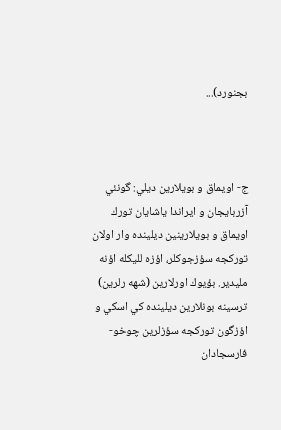بجنورد)...



ج- اويماق و بويلارين ديلي: گونئي آزربايجان و ايراندا ياشايان تورك اويماق و بويلارينين ديلينده وار اولان توركجه سؤزجوكلر، اؤزه لليكله اؤنه مليدير. بؤيوك اورلارين (شهه رلرين) ترسينه بونلارين ديلينده كي اسكي و اؤزگون توركجه سؤزلرين چوخو- فارسجادان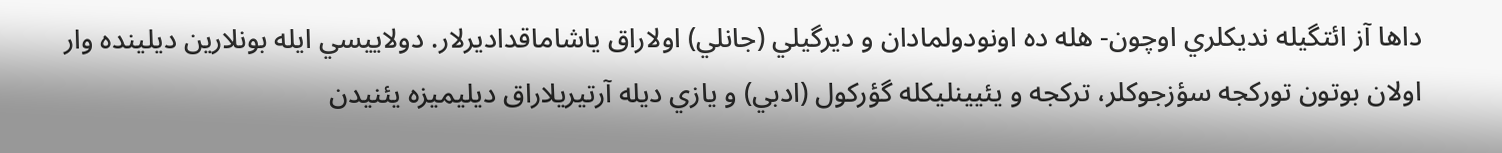داها آز ائتگيله نديكلري اوچون- هله ده اونودولمادان و ديرگيلي (جانلي) اولاراق ياشاماقداديرلار. دولاييسي ايله بونلارين ديلينده وار اولان بوتون توركجه سؤزجوكلر، تركجه و يئيينليكله گؤركول (ادبي) و يازي ديله آرتيريلاراق ديليميزه يئنيدن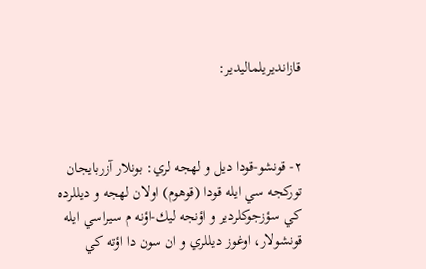قازانديريلماليدير:



٢- قونشو-قودا ديل و لهجه لري: بونلار آزربايجان توركجه سي ايله قودا (قوهوم) اولان لهجه و ديللرده كي سؤزجوكلردير و اؤنجه ليك-اؤنه م سيراسي ايله قونشولار، اوغوز ديللري و ان سون دا اؤته كي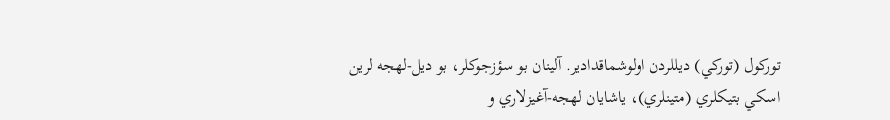توركول (توركي) ديللردن اولوشماقدادير. آلينان بو سؤزجوكلر، بو ديل-لهجه لرين اسكي بتيكلري (متينلري)، ياشايان لهجه-آغيزلاري و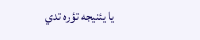يا يئنيجه تؤره تدي